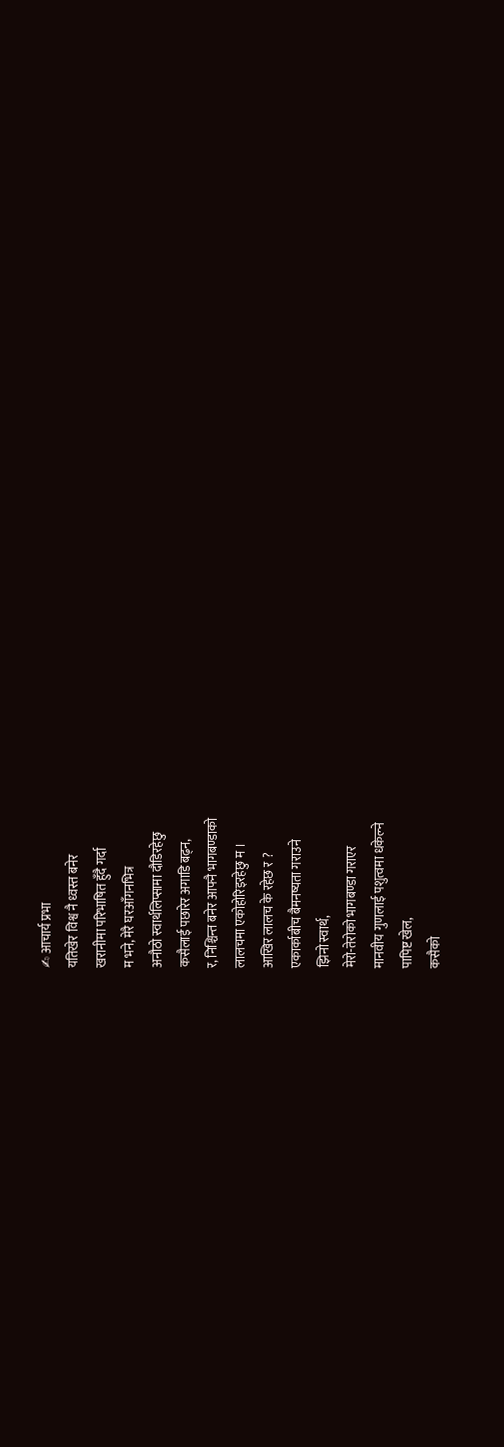✍ आचार्य प्रभा
यतिखेर विश्व नै ध्वस्त बनेर
खरानीमा परिभाषित हुँदै गर्दा
म भने, मेरै घरआँगनभित्र
अनौठो स्वार्थलिप्सामा दौडिरहेछु
कसैलाई पछारेर अगाडि बढ्न,
र, निश्चिन्त बनेर आफ्नै भागबण्डाको
लालचमा एकोहोरिइरहेछु म ।
आखिर लालच के रहेछ र ?
एकार्काबीच बैमनष्यता गराउने
झिनो स्वार्थ,
मेरो-तेरोको भागबण्डा गराएर
मानवीय गुणलाई पशुत्वमा धकेल्ने
पापिष्ट खेल,
कसैको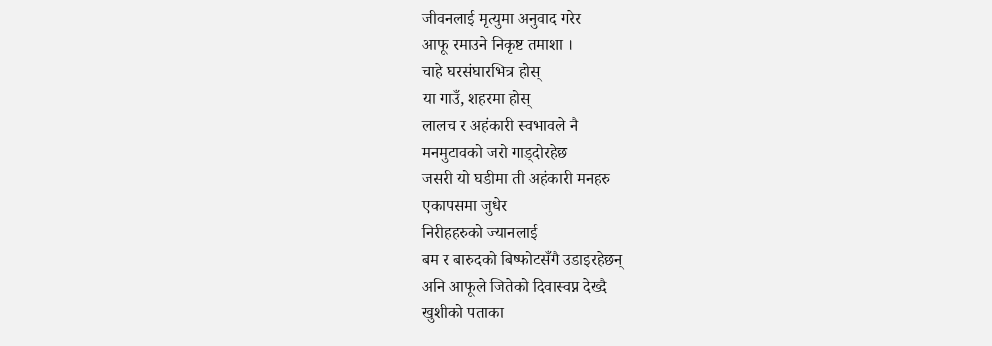जीवनलाई मृत्युमा अनुवाद गरेर
आफू रमाउने निकृष्ट तमाशा ।
चाहे घरसंघारभित्र होस्
या गाउँ, शहरमा होस्
लालच र अहंकारी स्वभावले नै
मनमुटावको जरो गाड्दोरहेछ
जसरी यो घडीमा ती अहंकारी मनहरु
एकापसमा जुधेर
निरीहहरुको ज्यानलाई
बम र बारुदको बिष्फोटसँगै उडाइरहेछन्
अनि आफूले जितेको दिवास्वप्न देख्दै
खुशीको पताका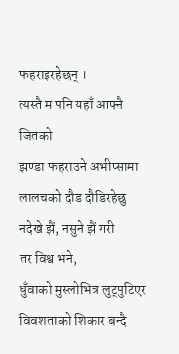फहराइरहेछन् ।
त्यस्तै म पनि यहाँ आफ्नै जितको
झण्डा फहराउने अभीप्सामा
लालचको दौड दौडिरहेछु
नदेखे झैं, नसुने झैं गरी
तर विश्व भने,
धुँवाको मुस्लोभित्र लुट्पुटिएर
विवशताको शिकार बन्दै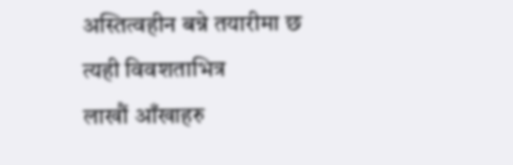अस्तित्वहीन बन्ने तयारीमा छ
त्यही विवशताभित्र
लाखौं आँखाहरु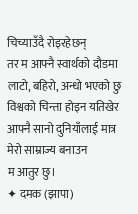चिच्याउँदै रोइरहेछन्
तर म आफ्नै स्वार्थको दौडमा
लाटो, बहिरो, अन्धो भएको छु
विश्वको चिन्ता होइन यतिखेर
आफ्नै सानो दुनियाँलाई मात्र
मेरो साम्राज्य बनाउन
म आतुर छु।
✦ दमक (झापा)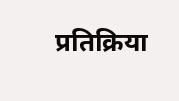प्रतिक्रिया